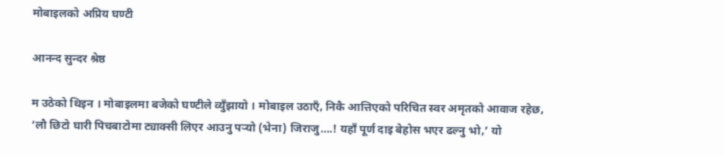मोबाइलको अप्रिय घण्टी

आनन्द सुन्दर श्रेष्ठ

म उठेको थिइन । मोबाइलमा बजेको घण्टीले व्युँझायो । मोबाइल उठाएँ, निकै आत्तिएको परिचित स्वर अमृतको आवाज रहेछ, ‘लौ छिटो घारी पिचबाटोमा ट्याक्सी लिएर आउनु पर्‍यो (भेना) जिराजु….! यहाँ पूर्ण दाइ बेहोस भएर ढल्नु भो,’ यो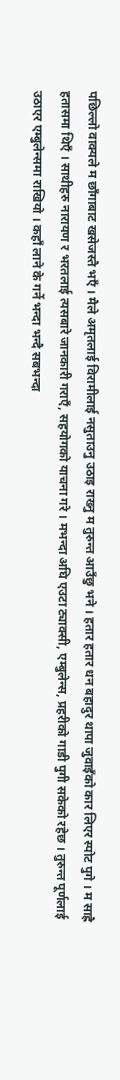पछिल्लो वाक्यले म छाँगाबाट खसेजस्तै भएँ । मैले अमृतलाई विरामीलाई नसुताउनु उठाइ राख्नु म तुरुन्त आउँछु भने । हतार हतार धन बहादुर थापा जुवाइँको कार लिएर स्पोट पुगे । म साह्रै हतासमा थिएँ । साथीहरु नारायण र भरतलाई त्यसबारे जानकारी गराएँ, सहयोगको याचना गरे । मभन्दा अघि एउटा ट्याक्सी, एम्बुलेन्स, प्रहरीको गाडी पुगी सकेको रहेछ । तुरुन्त पूर्णलाई उठाएर एम्बुलेन्समा राखियो । कहाँ लाने के गर्ने भन्दा भन्दै सबभन्दा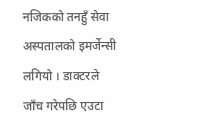नजिकको तनहुँ सेवा अस्पतालको इमर्जेन्सी लगियो । डाक्टरले जाँच गरेपछि एउटा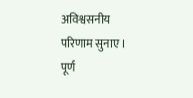अविश्वसनीय परिणाम सुनाए । पूर्ण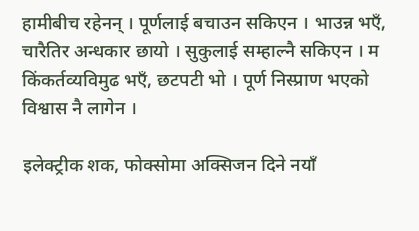हामीबीच रहेनन् । पूर्णलाई बचाउन सकिएन । भाउन्न भएँ, चारैतिर अन्धकार छायो । सुकुलाई सम्हाल्नै सकिएन । म किंकर्तव्यविमुढ भएँ, छटपटी भो । पूर्ण निस्प्राण भएको विश्वास नै लागेन ।

इलेक्ट्रीक शक, फोक्सोमा अक्सिजन दिने नयाँ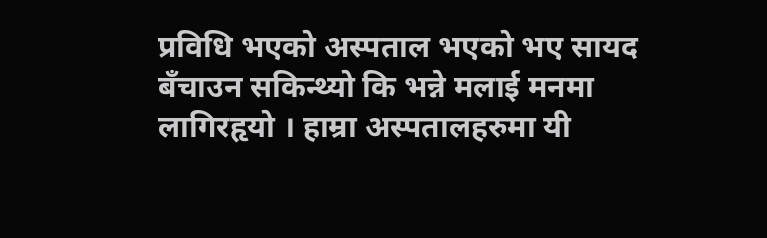प्रविधि भएको अस्पताल भएको भए सायद बँचाउन सकिन्थ्यो कि भन्ने मलाई मनमा लागिरहृयो । हाम्रा अस्पतालहरुमा यी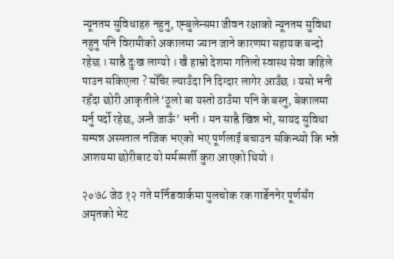न्यूनतम सुविधाहरु नहुनु, एम्बुलेन्समा जीवन रक्षाको न्यूनतम सुविधा नहुनु पनि विरामीको अकालमा ज्यान जाने कारणमा सहायक बन्दो रहेछ । साह्रै दुःख लाग्यो । खै हाम्रो देशमा गतिलो स्वास्थ सेवा कहिले पाउन सकिएला ? सोँचेर ल्याउँदा नि दिग्दार लागेर आउँछ । यसो भनी रहँदा छोरी आकृतीले ‘ठूलो बा यस्तो ठाउँमा पनि के बस्नु, बेकालमा मर्नु पर्दो रहेछ, अन्तै जाऊँ’ भनी । मन साह्रै खिन्न भो, सायद सुविधा सम्पन्न अस्पताल नजिक भएको भए पूर्णलाई बचाउन सकिन्थ्यो कि भन्ने आशयमा छोरीबाट यो मर्मस्पर्शी कुरा आएको थियो ।

२०७८ जेठ १२ गते मर्निङवार्कमा पुलचोक रक गार्डेननेर पूर्णसँग अमृतको भेट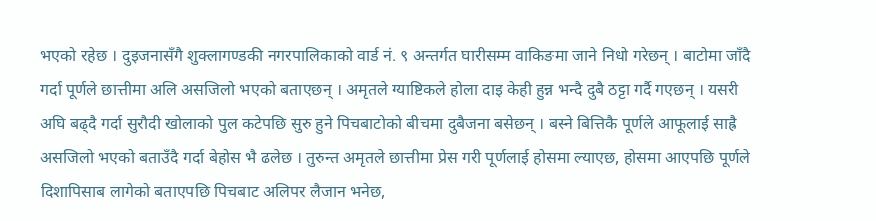भएको रहेछ । दुइजनासँगै शुक्लागण्डकी नगरपालिकाको वार्ड नं. ९ अन्तर्गत घारीसम्म वाकिङमा जाने निधो गरेछन् । बाटोमा जाँदै गर्दा पूर्णले छात्तीमा अलि असजिलो भएको बताएछन् । अमृतले ग्याष्टिकले होला दाइ केही हुन्न भन्दै दुबै ठट्टा गर्दै गएछन् । यसरी अघि बढ्दै गर्दा सुरौदी खोलाको पुल कटेपछि सुरु हुने पिचबाटोको बीचमा दुबैजना बसेछन् । बस्ने बित्तिकै पूर्णले आफूलाई साह्रै असजिलो भएको बताउँदै गर्दा बेहोस भै ढलेछ । तुरुन्त अमृतले छात्तीमा प्रेस गरी पूर्णलाई होसमा ल्याएछ, होसमा आएपछि पूर्णले दिशापिसाब लागेको बताएपछि पिचबाट अलिपर लैजान भनेछ,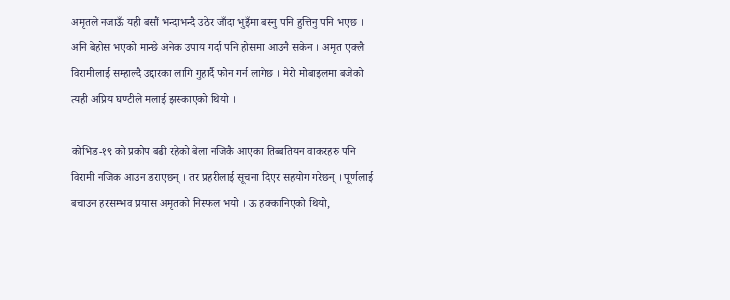अमृतले नजाऊँ यही बसौं भन्दाभन्दै उठेर जाँदा भुइँमा बस्नु पनि हुत्तिनु पनि भएछ । अनि बेहोस भएको मान्छे अनेक उपाय गर्दा पनि होसमा आउनै सकेन । अमृत एक्लै विरामीलाई सम्हाल्दै उद्दारका लागि गुहार्दै फोन गर्न लागेछ । मेरो मोबाइलमा बजेको त्यही अप्रिय घण्टीले मलाई झस्काएको थियो ।

कोभिड-१९ को प्रकोप बढी रहेको बेला नजिकै आएका तिब्बतियन वाकरहरु पनि विरामी नजिक आउन डराएछन् । तर प्रहरीलाई सूचना दिएर सहयोग गरेछन् । पूर्णलाई बचाउन हरसम्भव प्रयास अमृतको निस्फल भयो । ऊ हक्कानिएको थियो,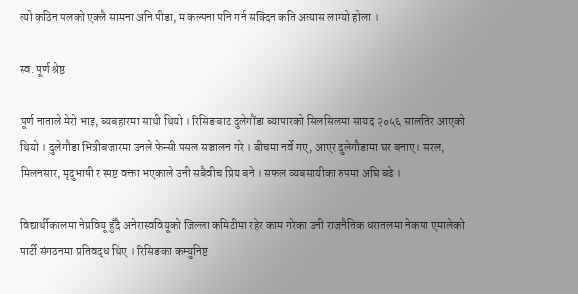त्यो कठिन पलको एक्लै सामना अनि पीडा, म कल्पना पनि गर्न सक्दिन कति अत्यास लाग्यो होला ।

स्व. पूर्ण श्रेष्ठ

पूर्ण नाताले मेरो भाइ, ब्यबहारमा साथी थियो । रिसिङबाट दुलेगौंडा ब्यापारको सिलसिलमा सायद २०५६ सालतिर आएको थियो । दुलेगौडा भित्रीबजारमा उनले फेन्सी पसल सञ्चालन गरे । बीचमा नर्वे गए, आएर दुलेगौडामा घर बनाए। सरल, मिलनसार, मृदुभाषी र स्पष्ट वक्ता भएकाले उनी सबैवीच प्रिय बने । सफल व्यबसायीका रुपमा अघि बढे ।

विद्यार्थीकालमा नेप्रवियू हुँदै अनेरास्ववियूको जिल्ला कमिटीमा रहेर काम गरेका उनी राजनैतिक धरातलमा नेकपा एमालेको पार्टी संगठनमा प्रतिवद्ध थिए । रिसिङका कम्युनिष्ट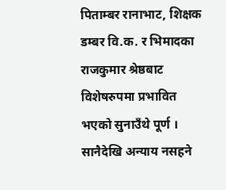पिताम्बर रानाभाट, शिक्षक डम्बर वि.क. र भिमादका राजकुमार श्रेष्ठबाट विशेषरुपमा प्रभावित भएको सुनाउँथे पूर्ण । सानैदेखि अन्याय नसहने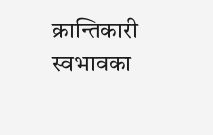क्रान्तिकारी स्वभावका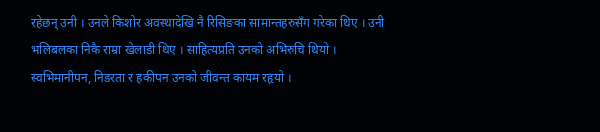रहेछन् उनी । उनले किशोर अवस्थादेखि नै रिसिङका सामान्तहरुसँग गरेका थिए । उनी भलिबलका निकै राम्रा खेलाडी थिए । साहित्यप्रति उनको अभिरुचि थियो । स्वभिमानीपन, निडरता र हकीपन उनको जीवन्त कायम रहृयो ।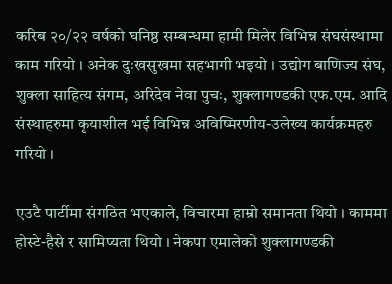करिब २०/२२ वर्षको घनिष्ठ सम्बन्धमा हामी मिलेर विभिन्न संघसंस्थामा काम गरियो । अनेक दुःखसुखमा सहभागी भइयो । उद्योग बाणिज्य संघ, शुक्ला साहित्य संगम, अरिदेव नेवा पुचः, शुक्लागण्डकी एफ.एम. आदि संस्थाहरुमा कृयाशील भई विभिन्न अविष्मिरणीय-उलेख्य कार्यक्रमहरु गरियो ।

एउटै पार्टीमा संगठित भएकाले, विचारमा हाम्रो समानता थियो । काममा होस्टे-हैसे र सामिप्यता थियो । नेकपा एमालेको शुक्लागण्डकी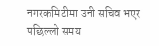नगरकमिटीमा उनी सचिव भएर पछिल्लो समय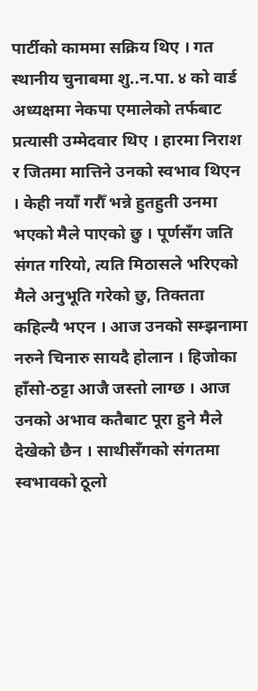पार्टीको काममा सक्रिय थिए । गत स्थानीय चुनाबमा शु..न.पा. ४ को वार्ड अध्यक्षमा नेकपा एमालेको तर्फबाट प्रत्यासी उम्मेदवार थिए । हारमा निराश र जितमा मात्तिने उनको स्वभाव थिएन । केही नयाँ गरौँ भन्ने हुतहुती उनमा भएको मैले पाएको छु । पूर्णसँग जति संगत गरियो, त्यति मिठासले भरिएको मैले अनुभूति गरेको छु, तिक्तता कहिल्यै भएन । आज उनको सम्झनामा नरुने चिनारु सायदै होलान । हिजोका हाँसो-ठट्टा आजै जस्तो लाग्छ । आज उनको अभाव कतैबाट पूरा हुने मैले देखेको छैन । साथीसँगको संगतमा स्वभावको ठूलो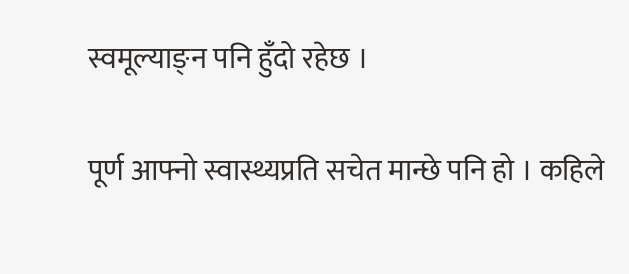स्वमूल्याङ्न पनि हुँदो रहेछ ।

पूर्ण आफ्नो स्वास्थ्यप्रति सचेत मान्छे पनि हो । कहिले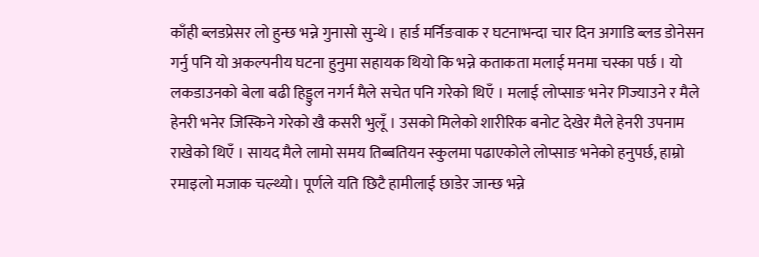काँही ब्लडप्रेसर लो हुन्छ भन्ने गुनासो सुन्थे । हार्ड मर्निङवाक र घटनाभन्दा चार दिन अगाडि ब्लड डोनेसन गर्नु पनि यो अकल्पनीय घटना हुनुमा सहायक थियो कि भन्ने कताकता मलाई मनमा चस्का पर्छ । यो लकडाउनको बेला बढी हिड्डुल नगर्न मैले सचेत पनि गरेको थिएँ । मलाई लोप्साङ भनेर गिज्याउने र मैले हेनरी भनेर जिस्किने गरेको खै कसरी भुलूँ । उसको मिलेको शारीरिक बनोट देखेर मैले हेनरी उपनाम राखेको थिएँ । सायद मैले लामो समय तिब्बतियन स्कुलमा पढाएकोले लोप्साङ भनेको हनुपर्छ, हाम्रो रमाइलो मजाक चल्थ्यो। पूर्णले यति छिटै हामीलाई छाडेर जान्छ भन्ने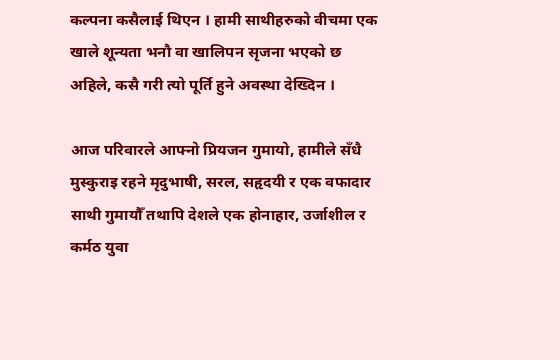कल्पना कसैलाई थिएन । हामी साथीहरुको वीचमा एक खाले शून्यता भनौ वा खालिपन सृजना भएको छ अहिले, कसै गरी त्यो पूर्ति हुने अवस्था देख्दिन ।

आज परिवारले आफ्नो प्रियजन गुमायो, हामीले सँधै मुस्कुराइ रहने मृदुभाषी, सरल, सहृदयी र एक वफादार साथी गुमायौँ तथापि देशले एक होनाहार, उर्जाशील र कर्मठ युवा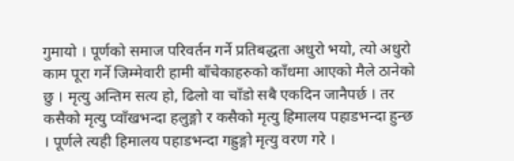गुमायो । पूर्णको समाज परिवर्तन गर्ने प्रतिबद्धता अधुरो भयो, त्यो अधुरो काम पूरा गर्ने जिम्मेवारी हामी बाँचेकाहरुको काँधमा आएको मैले ठानेको छु । मृत्यु अन्तिम सत्य हो, ढिलो वा चाँडो सबै एकदिन जानैपर्छ । तर कसैको मृत्यु प्वाँखभन्दा हलुङ्गो र कसैको मृत्यु हिमालय पहाडभन्दा हुन्छ । पूर्णले त्यही हिमालय पहाडभन्दा गह्रुङ्गो मृत्यु वरण गरे ।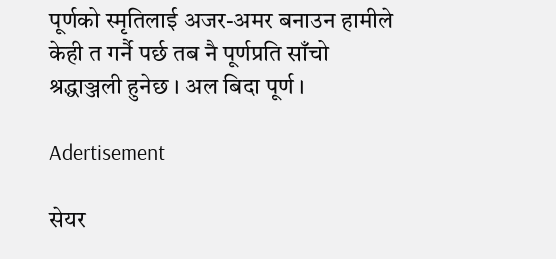पूर्णको स्मृतिलाई अजर-अमर बनाउन हामीले केही त गर्नै पर्छ तब नै पूर्णप्रति साँचो श्रद्धाञ्जली हुनेछ । अल बिदा पूर्ण ।

Adertisement

सेयर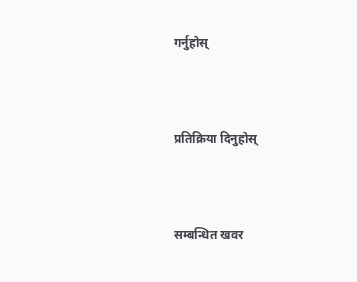गर्नुहोस्



प्रतिक्रिया दिनुहोस्



सम्बन्धित खवर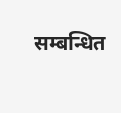सम्बन्धित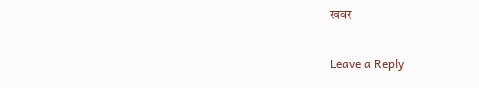खवर

Leave a Reply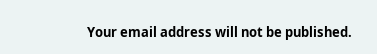Your email address will not be published.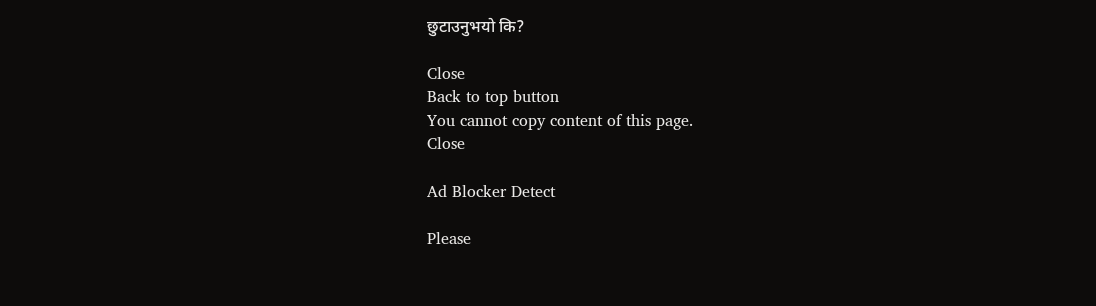छुटाउनुभयो कि?

Close
Back to top button
You cannot copy content of this page.
Close

Ad Blocker Detect

Please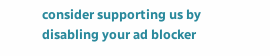consider supporting us by disabling your ad blocker